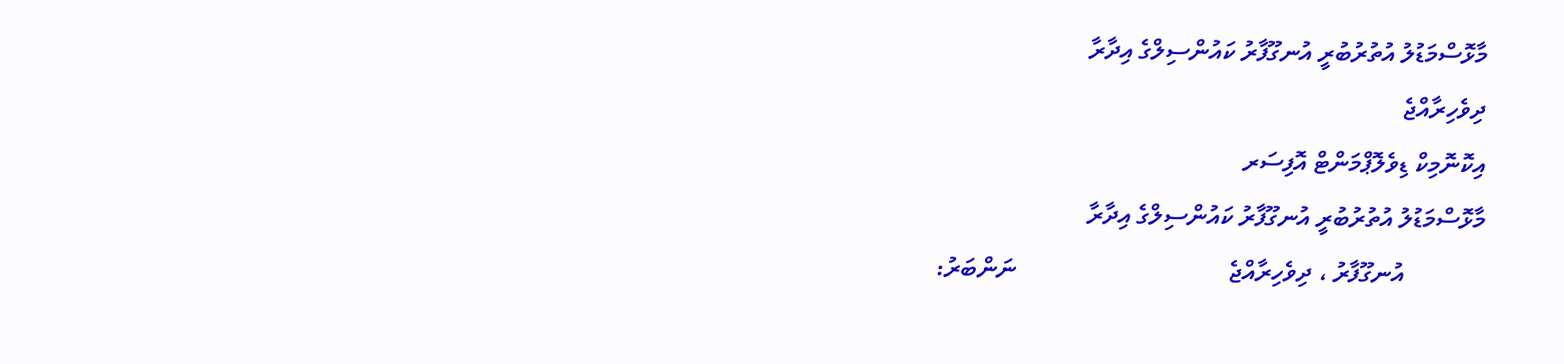މާޅޮސްމަޑުލު އުތުރުބުރީ އުނގޫފާރު ކައުންސިލްގެ އިދާރާ
ދިވެހިރާއްޖެ
އިކޮނޮމިކް ޑިވެލޮޕްމަންޓް އޮފިސަރ
މާޅޮސްމަޑުލު އުތުރުބުރީ އުނގޫފާރު ކައުންސިލްގެ އިދާރާ
             އުނގޫފާރު ، ދިވެހިރާއްޖެ                                  ނަންބަރު: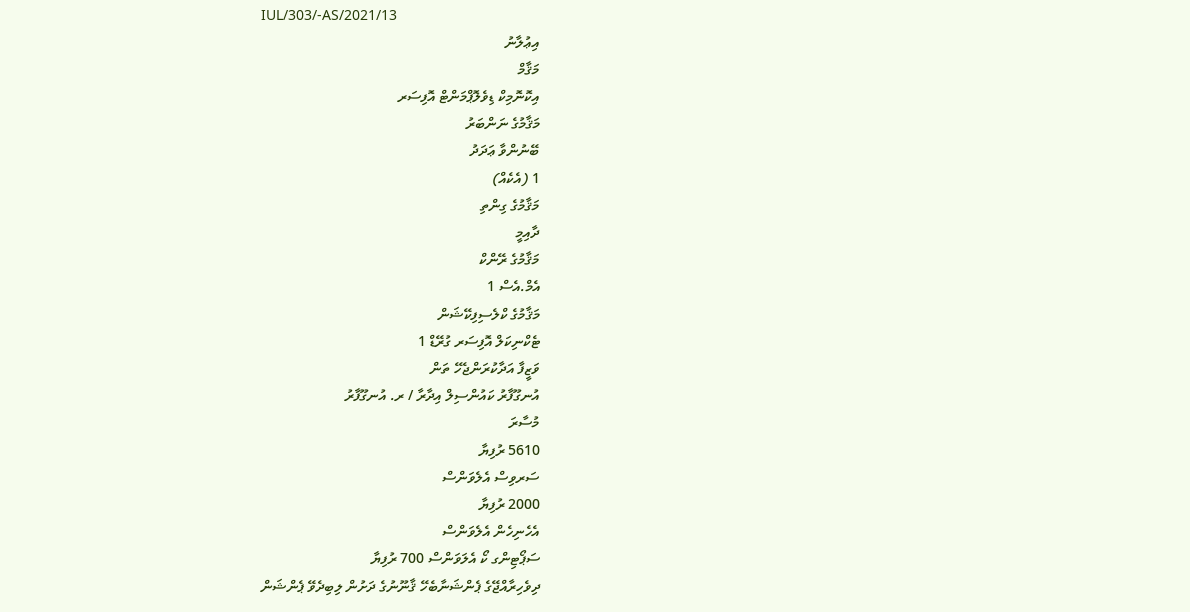IUL/303/-AS/2021/13
އިޢުލާނު
މަޤާމް
އިކޮނޮމިކް ޑިވެލޮޕްމަންޓް އޮފިސަރ
މަޤާމުގެ ނަންބަރު
ބޭނުންވާ ޢަދަދު
1 (އެކެއް)
މަޤާމުގެ ގިންތި
ދާއިމީ
މަޤާމުގެ ރޭންކް
އެމް.އެސް 1
މަޤާމުގެ ކްލެސިފިކޭޝަން
ޓެކްނިކަލް އޮފިސަރ ގުރޭޑް 1
ވަޒީފާ އަދާކުރަންޖެހޭ ތަން
އުނގޫފާރު ކައުންސިލް އިދާރާ / ރ. އުނގޫފާރު
މުސާރަ
5610 ރުފިޔާ
ސަރވިސް އެލެވަންސް
2000 ރުފިޔާ
އެހެނިހެން އެލެވަންސް
ސަޕޯޓިންގ ކޯ އެލަވަންސް 700 ރުފިޔާ
ދިވެހިރާއްޖޭގެ ޕެންޝަނާބެހޭ ޤާނޫނުގެ ދަށުން ލިބިދެވޭ ޕެންޝަން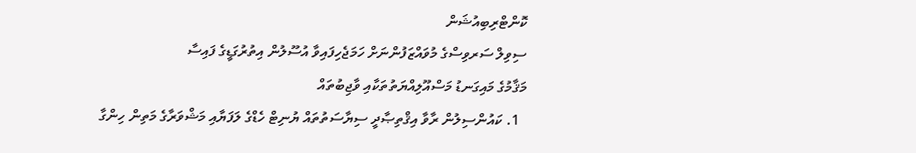ކޮންޓްރިބިއުޝަން
ސިވިލް ސަރވިސްގެ މުވައްޒަފުންނަށް ހަމަޖެހިފައިވާ އުސޫލުން އިތުރުގަޑީގެ ފައިސާ
މަޤާމުގެ މައިގަނޑު މަސްއޫލިއްޔަތުތަކާއި ވާޖިބުތައް
  1. ކައުންސިލުން ރާވާ އިޤްތިޞާދީ ސިޔާސަތުތައް ޔުނިޓް ހެޑްގެ ލަފަޔާއި މަޝްވަރާގެ މަތިން ހިންގާ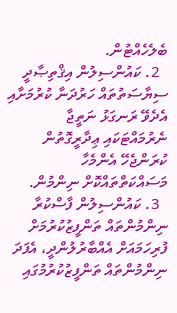ބެލެހެއްޓުން.
  2. ކައުންސިލުން އިޤްތިޞާދީ ސިޔާސަތުތައް ހަރުދަނާ ކުރުމަށާއި އެދެވޭ ރަނގަޅު ނަތީޖާ ނެރުމައްޓަކައި ޢިދާރީގޮތުން ކުރަންޖެހޭ އެންމެހާ މަސައްކަތްތައްކޮށް ނިންމުން.
  3. ކައުންސިލުން ފާސްކުރާ ނިންމުންތައް ތަންފީޒުކުރުމަށް ފުރިހަމައަށް އެއްބާރުލުންދީ، އެފަދަ ނިންމުންތައް ތަންފީޒުކުރުމުގައި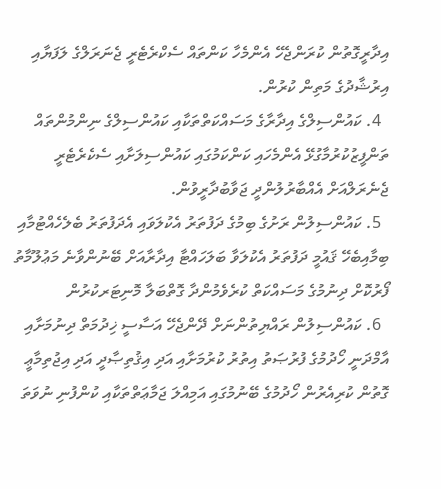އިދާރީގޮތުން ކުރަންޖެހޭ އެންމެހާ ކަންތައް ސެކްރެޓެރީ ޖެނަރަލްގެ ލަފަޔާއި އިރުޝާދުގެ މަތިން ކުރުން.
  4. ކައުންސިލްގެ އިދާރާގެ މަސައްކަތްތަކާއި ކައުންސިލްގެ ނިންމުންތައް ތަންފީޒުކުރުމާގުޅޭ އެންމެހައި ކަންކަމުގައި ކައުންސިލަށާއި ސެކެރެޓެރީ ޖެނެރަލްއަށް އެއްބާރުލުންދީ ޖަވާބުދާރީވުން.
  5. ކައުންސިލުން ރަށުގެ ބިމުގެ ދަފުތަރު އެކުލަވައި އެދަފުތަރު ބެލެހެއްޓުމާއި ބިމާއިބެހޭ ޤައުމީ ދަފުތަރު އެކުލަވާ ބަލަހައްޓާ އިދާރާއަށް ބޭނުންވާނެ މަޢުލޫމާތު ފޯރުކޮށް ދިނުމުގެ މަސައްކަތް ކުރެވެމުންދާ ގޮތްބަލާ މޮނިޓަރކުރުން
  6. ކައުންސިލުން ރައްޔިތުންނަށް ދޭންޖެހޭ އަސާސީ ޚިދުމަތް ދިނުމަށާއި އާމްދަނީ ހޯދުމުގެ ފުރުޞަތު އިތުރު ކުރުމަށާއި އަދި އިޤުތިޞާދީ އަދި އިޖުތިމާޢީ ގޮތުން ކުރިއެރުން ހޯދުމުގެ ބޭނުމުގައި އަމިއްލަ ޖަމާޢަތްތަކާއި ކުންފުނި ނުވަތަ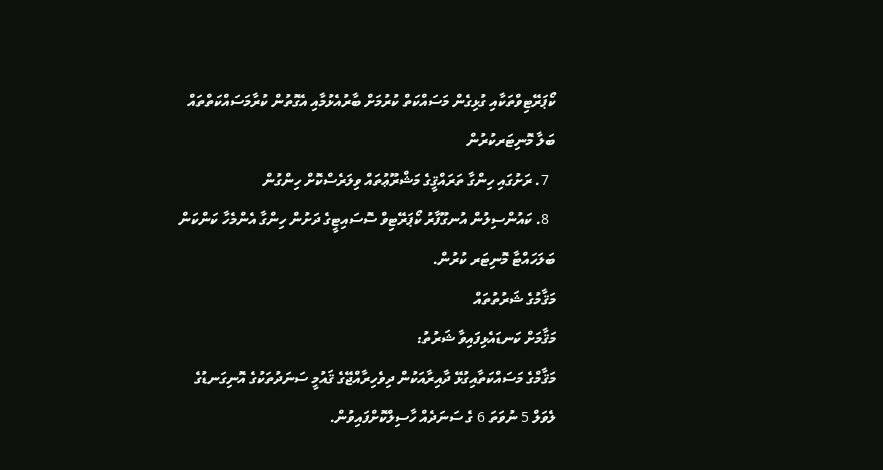ކޯޕަރޭޓިވްތަކާއި ގުޅިގެން މަސައްކަތް ކުރުމަށް ބާރުއެޅުމާއި އެގޮތުން ކުރާމަސައްކަތްތައް ބަލާ މޮނިޓަރކުރުން
  7. ރަށުގައި ހިންގާ ތަރައްޤީގެ މަޝްރޫޢުތައް ވިލަރެސްކޮށް ހިންގުން
  8. ކައުންސިލުން އުނގޫފާރު ކޯޕަރޭޓިވް ސޮސައިޓީގެ ދަށުން ހިންގާ އެންމެހާ ކަންކަން ބަލަހައްޓާ މޮނިޓަރ ކުރުން.
މަޤާމުގެ ޝަރުތުތައް
މަޤާމަށް ކަނޑައެޅިފައިވާ ޝަރުތު:
މަޤާމްގެ މަސައްކަތާއިގުޅޭ ދާއިރާއަކުން ދިވެހިރާއްޖޭގެ ޤައުމީ ސަނަދުތަކުގެ އޮނިގަނޑުގެ ލެވަލް 5 ނުވަތަ 6 ގެ ސަނަދެއް ހާސިލްކޮށްފައިވުން.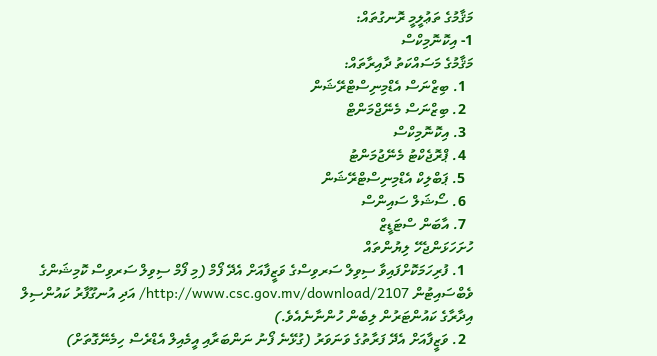މަޤާމުގެ ތަޢުލީމީ ރޮނގުތައް:
1- އިކޮނޮމިކްސް
މަޤާމުގެ މަސައްކަތު ދާއިރާތައް:
  1. ބިޒްނަސް އެޑްމިނިސްޓްރޭޝަން
  2. ބިޒްނަސް މެނޭޖްމަންޓް
  3. އިކޮނޮމިކްސް
  4. ޕްރޮޖެކްޓު މެނޭޖުމަންޓު
  5. ޕަބްލިކް އެޑްމިނިސްޓްރޭޝަން
  6. ސޯޝަލް ސައިންސް
  7. އާބަން ސްޓަޑީޒް
ހުށަހަޅަންޖެހޭ ލިޔުންތައް
  1. ފުރިހަމަކޮށްފައިވާ ސިވިލް ސަރވިސްގެ ވަޒީފާއަށް އެދޭ ފޯމް (މި ފޯމް ސިވިލް ސަރވިސް ކޮމިޝަންގެ ވެބްސައިޓުން http://www.csc.gov.mv/download/2107/ އަދި އުނގޫފާރު ކައުންސިލް އިދާރާގެ ކައުންޓަރުން ލިބެން ހުންނާނެއެވެ.)
  2. ވަޒީފާއަށް އެދޭ ފަރާތުގެ ވަނަވަރު (ގުޅޭނެ ފޯނު ނަންބަރާއި އީމެއިލް އެޑްރެސް ހިމެނޭގޮތަށް)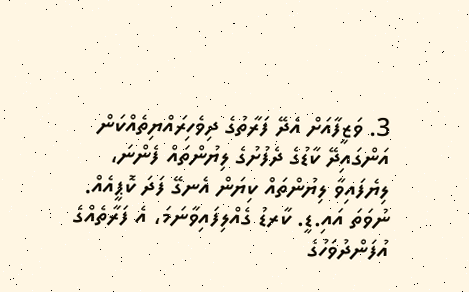3. ވަޒީފާއަށް އެދޭ ފަރާތުގެ ދިވެހިރައްޔިތެއްކަން އަންގައިދޭ ކާޑުގެ ދެފުށުގެ ލިޔުންތައް ފެންނަ، ލިޔެފައިވާ ލިޔުންތައް ކިޔަން އެނގޭ ފަދަ ކޮޕީއެއް. ނުވަތަ އައި.ޑީ. ކާރޑު ގެއްލިފައިވާނަމަ، އެ ފަރާތެއްގެ އުފަންދުވަހުގެ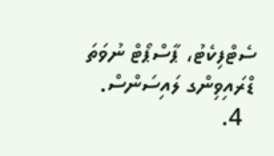ސެޓްފިކެޓު، ޕާސްޕޯޓް ނުވަތަ ޑްރައިވިންގ ލައިސަންސް.
  4.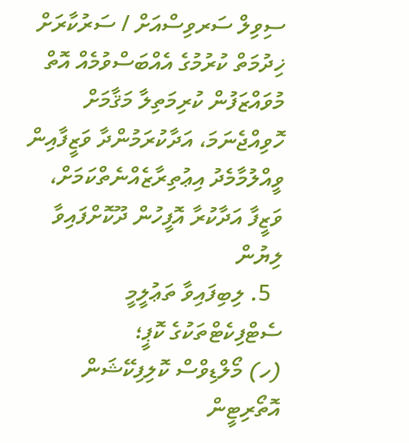ސިވިލް ސަރވިސްއަށް / ސަރުކާރަށް ޚިދުމަތް ކުރުމުގެ އެއްބަސްވުމެއް އޮތް މުވައްޒަފުން ކުރިމަތިލާ މަޤާމަށް ހޮވިއްޖެނަމަ، އަދާކުރަމުންދާ ވަޒީފާއިން ވީއްލުމާމެދު އިޢުތިރާޒެއްނެތްކަމަށް، ވަޒީފާ އަދާކުރާ އޮފީހުން ދޫކޮށްފައިވާ ލިޔުން
  5. ލިބިފައިވާ ތަޢުލީމީ ސެޓްފިކެޓްތަކުގެ ކޮޕީ؛
(ހ) މޯލްޑިވްސް ކޮލިފިކޭޝަން އޮތޯރިޓީން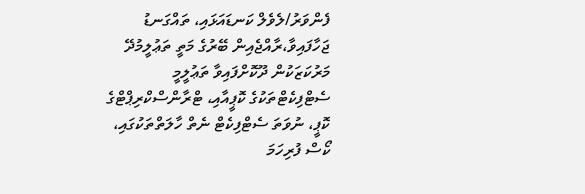ފެންވަރު/ލެވެލް ކަނޑައަޅައި، ތައްގަނޑު ޖަހާފައިވާ،ރާއްޖެއިން ބޭރުގެ މަތީ ތަޢުލީމުދޭ މަރުކަޒަކުން ދޫކޮށްފައިވާ ތަޢުލީމީ ސެޓްފިކެޓްތަކުގެ ކޮޕީއާއި، ޓްރާންސްކްރިޕްޓްގެ ކޮޕީ، ނުވަތަ ސެޓްފިކެޓް ނެތް ހާލަތްތަކުގައި، ކޯސް ފުރިހަމަ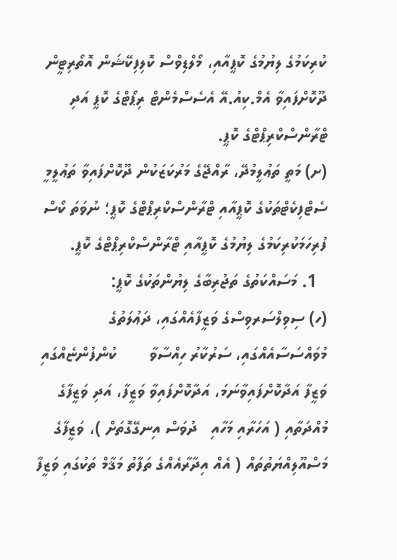ކުރިކަމުގެ ލިޔުމުގެ ކޮޕީއާއި، މޯލްޑިވްސް ކޮލިފިކޭޝަން އޮތޯރިޓީން ދޫކޮށްފައިވާ އެމް.ކިއު.އޭ އެސެސްމެންޓް ރިޕޯޓްގެ ކޮޕީ އަދި ޓްރާންސްކްރިޕްޓްގެ ކޮޕީ.
(ށ) މަތީ ތަޢުލީމުދޭ، ރާއްޖޭގެ މަރުކަޒަކުން ދޫކޮށްފައިވާ ތަޢުލީމީ ސެޓްފިކެޓްތަކުގެ ކޮޕީއާއި ޓްރާންސްކްރިޕްޓްގެ ކޮޕީ؛ ނުވަތަ ކޯސް ފުރިހަމަކުރިކަމުގެ ލިޔުމުގެ ކޮޕީއާއި ޓްރާންސްކްރިޕްޓްގެ ކޮޕީ.
  1. މަސައްކަތުގެ ތަޖުރިބާގެ ލިޔުންތަކުގެ ކޮޕީ:
(ހ) ސިވިލްސަރވިސްގެ ވަޒީފާއެއްގައި، ދަޢުލަތުގެ މުވައްސަސާއެއްގައި، ސަރުކާރު ހިއްސާވާ       ކުންފުންޏެއްގައި ވަޒީފާ އަދާކޮށްފައިވާނަމަ، އަދާކޮށްފައިވާ ވަޒީފާ، އަދި ވަޒީފާގެ މުއްދަތާއި ( އަހަރާއި މަހާއި   ދުވަސް އިނގޭގޮތަށް )، ވަޒީފާގެ މަސްއޫލިއްޔަތުތައް ( އެއް އިދާރާއެއްގެ ތަފާތު މަޤާމް ތަކުގައި ވަޒީފާ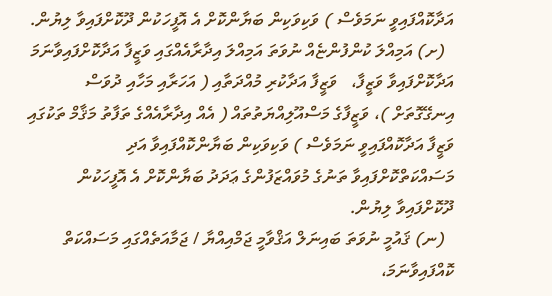އަދާކޮއްފައިވީ ނަމަވެސް ) ވަކިވަކިން ބަޔާންކޮށް އެ އޮފީހަކުން ދޫކޮށްފައިވާ ލިޔުން.
  (ށ) އަމިއްލަ ކުންފުންޏެއް ނުވަތަ އަމިއްލަ އިދާރާއެއްގައި ވަޒީފާ އަދާކޮށްފައިވާނަމަ އަދާކޮށްފައިވާ ވަޒީފާ،   ވަޒީފާ އަދާކުރި މުއްދަތާއި ( އަހަރާއި މަހާއި ދުވަސް އިނގޭގޮތަށް )، ވަޒީފާގެ މަސްއޫލިއްޔަތުތައް ( އެއް އިދާރާއެއްގެ ތަފާތު މަޤާމް ތަކުގައި ވަޒީފާ އަދާކޮއްފައިވީ ނަމަވެސް ) ވަކިވަކިން ބަޔާންކޮއްފައިވާ އަދި މަސައްކަތްކޮށްފައިވާ ތަނުގެ މުވައްޒަފުންގެ ޢަދަދު ބަޔާންކޮށް އެ އޮފީހަކުން ދޫކޮށްފައިވާ ލިޔުން.
  (ނ) ޤައުމީ ނުވަތަ ބައިނަލް އަޤްވާމީ ޖަމްއިއްޔާ / ޖަމާއަތެއްގައި މަސައްކަތް ކޮއްފައިވާނަމަ،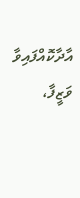އާދާކޮއްފައިވާ ވަޒީފާ،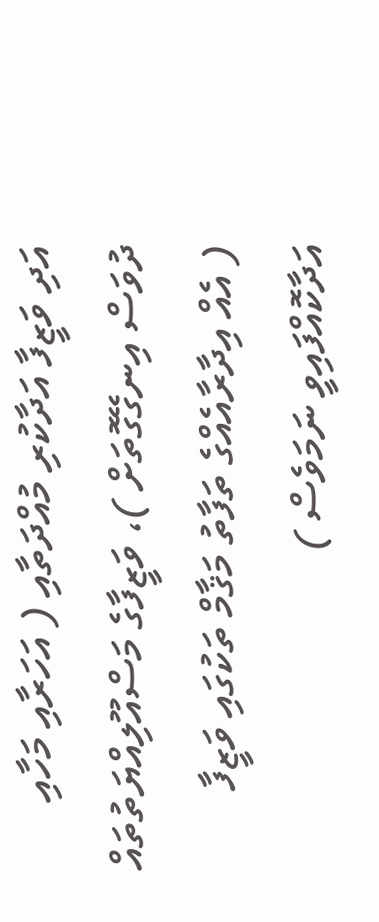އަދި ވަޒީފާ އަދާކުރި މުއްދަތާއި ( އަހަރާއި މަހާއި ދުވަސް އިނގޭގޮތަށް )، ވަޒީފާގެ މަސްއޫލިއްޔަތުތައް ( އެއް އިދާރާއެއްގެ ތަފާތު މަޤާމް ތަކުގައި ވަޒީފާ އަދާކޮއްފައިވީ ނަމަވެސް )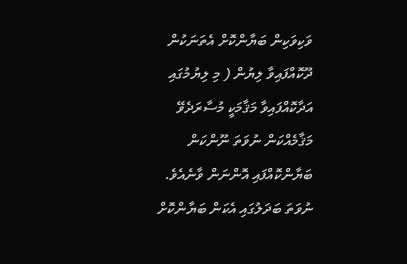ވަކިވަކިން ބަޔާންކޮށް އެތަނަކުން ދޫކޮއްފައިވާ ލިޔުން ( މި ލިޔުމުގައި އަދާކޮއްފައިވާ މަޤާމަކީ މުސާރަދެވޭ މަޤާމެއްކަން ނުވަތަ ނޫންކަން ބަޔާންކޮއްފައި އޮންނަން ވާނެއެވެ. ނުވަތަ ބަދަލުގައި އެކަން ބަޔާންކޮށް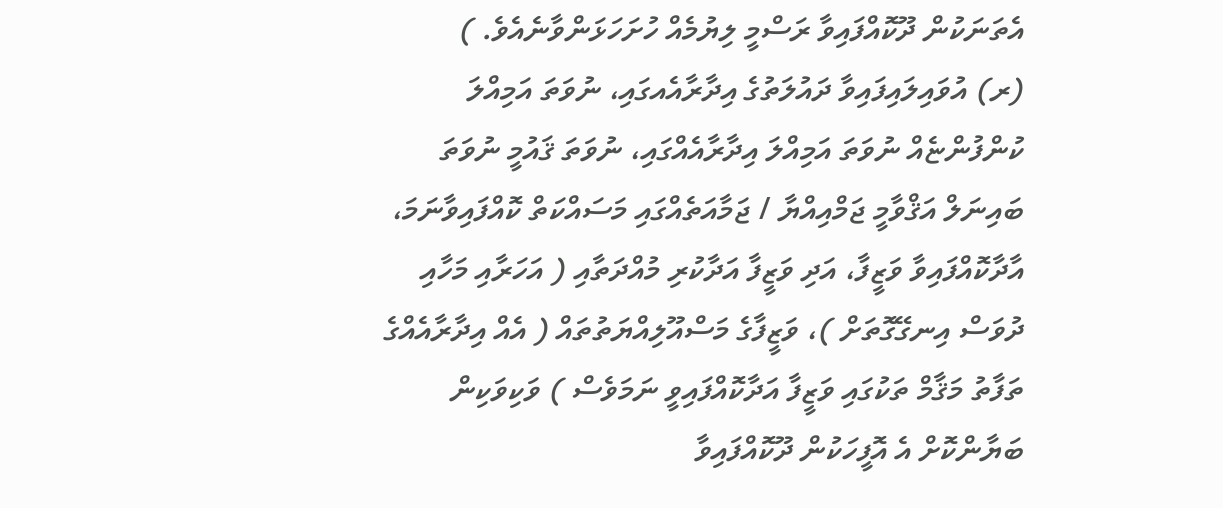އެތަނަކުން ދޫކޮއްފައިވާ ރަސްމީ ލިޔުމެއް ހުށަހަޅަންވާނެއެވެ. )
(ރ) އުވައިލައިފައިވާ ދައުލަތުގެ އިދާރާއެއގައި، ނުވަތަ އަމިއްލަ ކުންފުންޏެއް ނުވަތަ އަމިއްލަ އިދާރާއެއްގައި، ނުވަތަ ޤައުމީ ނުވަތަ ބައިނަލް އަޤްވާމީ ޖަމްއިއްޔާ / ޖަމާއަތެއްގައި މަސައްކަތް ކޮއްފައިވާނަމަ، އާދާކޮއްފައިވާ ވަޒީފާ، އަދި ވަޒީފާ އަދާކުރި މުއްދަތާއި ( އަހަރާއި މަހާއި ދުވަސް އިނގޭގޮތަށް )، ވަޒީފާގެ މަސްއޫލިއްޔަތުތައް ( އެއް އިދާރާއެއްގެ ތަފާތު މަޤާމް ތަކުގައި ވަޒީފާ އަދާކޮއްފައިވީ ނަމަވެސް ) ވަކިވަކިން ބަޔާންކޮށް އެ އޮފީހަކުން ދޫކޮއްފައިވާ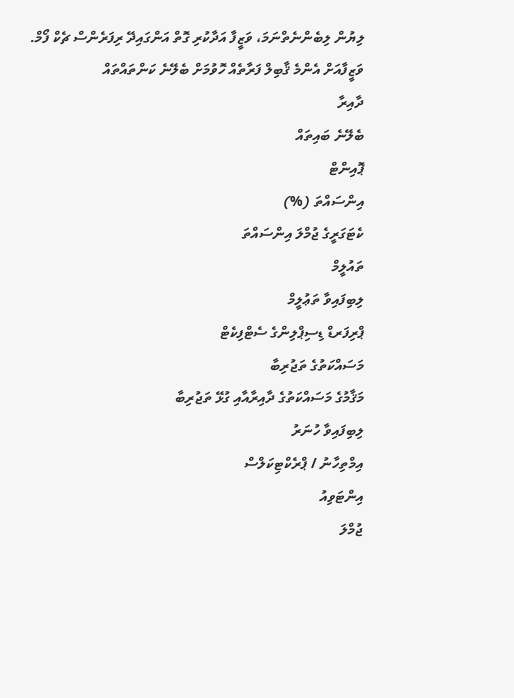ލިޔުން ލިބެންނެތްނަމަ، ވަޒީފާ އަދާކުރި ގޮތް އަންގައިދޭ ރިފަރެންސް ޗެކް ފޯމް.
ވަޒީފާއަށް އެންމެ ޤާބިލް ފަރާތެއް ހޮވުމަށް ބެލޭނެ ކަންތައްތައް
ދާއިރާ
ބެލޭނެ ބައިތައް
ޕޮއިންޓް
އިންސައްތަ (%)
ކެޓަގަރީގެ ޖުމްލަ އިންސައްތަ
ތައުލީމް
ލިބިފައިވާ ތަޢުލީމް
ޕްރިފަރޑް ޑިސިޕްލިންގެ ސެޓްފިކެޓް
މަސައްކަތުގެ ތަޖުރިބާ
މަޤާމުގެ މަސައްކަތުގެ ދާއިރާއާއި ގުޅޭ ތަޖުރިބާ
ލިބިފައިވާ ހުނަރު
އިމްތިހާނު / ޕްރެކްޓިކަލްސް
އިންޓަވިއު
ޖުމްލަ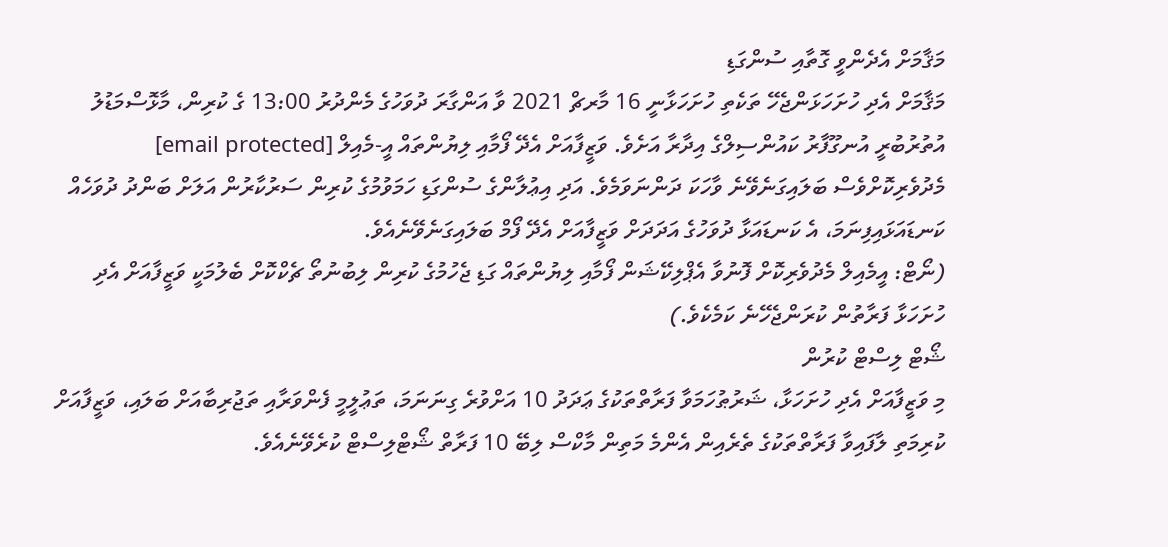މަޤާމަށް އެދެންވީ ގޮތާއި ސުންގަޑި
މަޤާމަށް އެދި ހުށަހަޅަންޖެހޭ ތަކެތި ހުށަހަޅާނީ 16 މާރޗް 2021 ވާ އަންގާރަ ދުވަހުގެ މެންދުރު 13:00 ގެ ކުރިން، މާޅޮސްމަޑުލު އުތުރުބުރީ އުނގޫފާރު ކައުންސިލްގެ އިދާރާ އަށެވެ. ވަޒީފާއަށް އެދޭ ފޯމާއި ލިޔުންތައް އީ-މެއިލް [email protected] މެދުވެރިކޮށްވެސް ބަލައިގަނެވޭނެ ވާހަކަ ދަންނަވަމެވެ. އަދި އިޢުލާންގެ ސުންގަޑި ހަމަވުމުގެ ކުރިން ސަރުކާރުން އަލަށް ބަންދު ދުވަހެއް ކަނޑައަޅައިފިނަމަ، އެ ކަނޑައަޅާ ދުވަހުގެ އަދަދަށް ވަޒީފާއަށް އެދޭ ފޯމް ބަލައިގަނެވޭނެއެވެ.
(ނޯޓް: އީމެއިލް މެދުވެރިކޮށް ފޮނުވާ އެޕްލިކޭޝަން ފޯމާއި ލިޔުންތައް ގަޑި ޖެހުމުގެ ކުރިން ލިބުނުތޯ ޗެކްކޮށް ބެލުމަކީ ވަޒީފާއަށް އެދި ހުށަހަޅާ ފަރާތުން ކުރަންޖެހޭނެ ކަމެކެވެ.)
ޝޯޓް ލިސްޓް ކުރުން
މި ވަޒީފާއަށް އެދި ހުށަހަޅާ، ޝަރުޠުހަމަވާ ފަރާތްތަކުގެ ޢަދަދު 10 އަށްވުރެ ގިނަނަމަ، ތަޢުލީމީ ފެންވަރާއި ތަޖުރިބާއަށް ބަލައި، ވަޒީފާއަށް ކުރިމަތި ލާފައިވާ ފަރާތްތަކުގެ ތެރެއިން އެންމެ މަތިން މާކްސް ލިބޭ 10 ފަރާތް ޝޯޓްލިސްޓް ކުރެވޭނެއެވެ.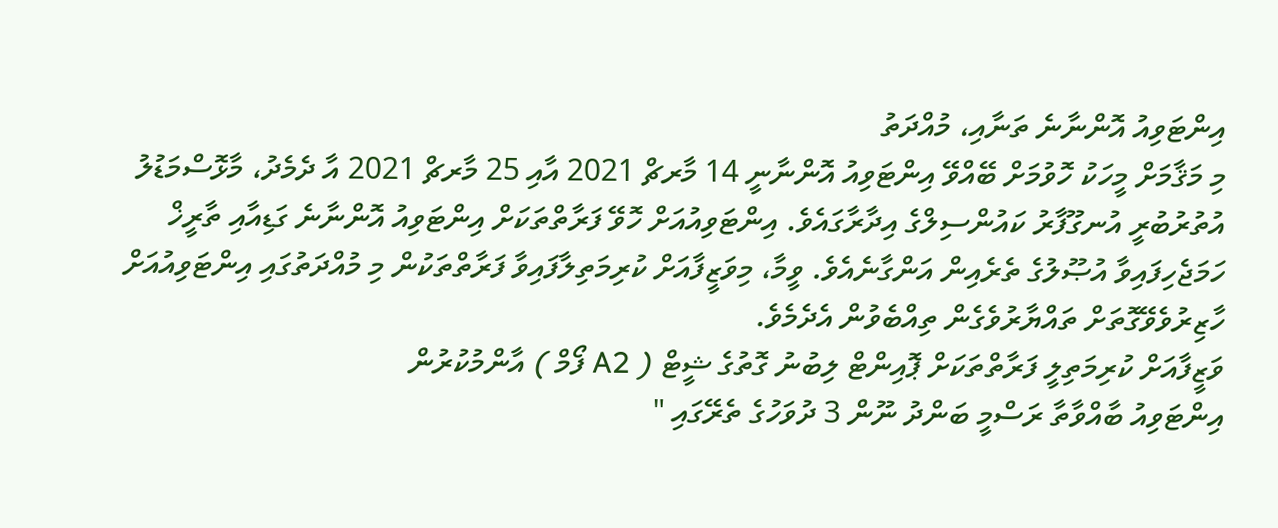އިންޓަވިއު އޮންނާނެ ތަނާއި، މުއްދަތު
މި މަޤާމަށް މީހަކު ހޮވުމަށް ބޭއްވޭ އިންޓަވިއު އޮންނާނީ 14 މާރޗް 2021 އާއި 25 މާރޗް 2021 އާ ދެމެދު، މާޅޮސްމަޑުލު އުތުރުބުރީ އުނގޫފާރު ކައުންސިލްގެ އިދާރާގައެވެ. އިންޓަވިއުއަށް ހޮވޭ ފަރާތްތަކަށް އިންޓަވިއު އޮންނާނެ ގަޑިއާއި ތާރީޚް ހަމަޖެހިފައިވާ އުޞޫލުގެ ތެރެއިން އަންގާނެއެވެ. ވީމާ، މިވަޒީފާއަށް ކުރިމަތިލާފައިވާ ފަރާތްތަކުން މި މުއްދަތުގައި އިންޓަވިއުއަށް ހާޒިރުވެވޭގޮތަށް ތައްޔާރުވެގެން ތިއްބެވުން އެދެމެވެ.
ވަޒީފާއަށް ކުރިމަތިލީ ފަރާތްތަކަށް ޕޮއިންޓް ލިބުނު ގޮތުގެ ޝީޓް ( A2 ފޯމް ) އާންމުކުރުން
އިންޓަވިއު ބާއްވާތާ ރަސްމީ ބަންދު ނޫން 3 ދުވަހުގެ ތެރޭގައި "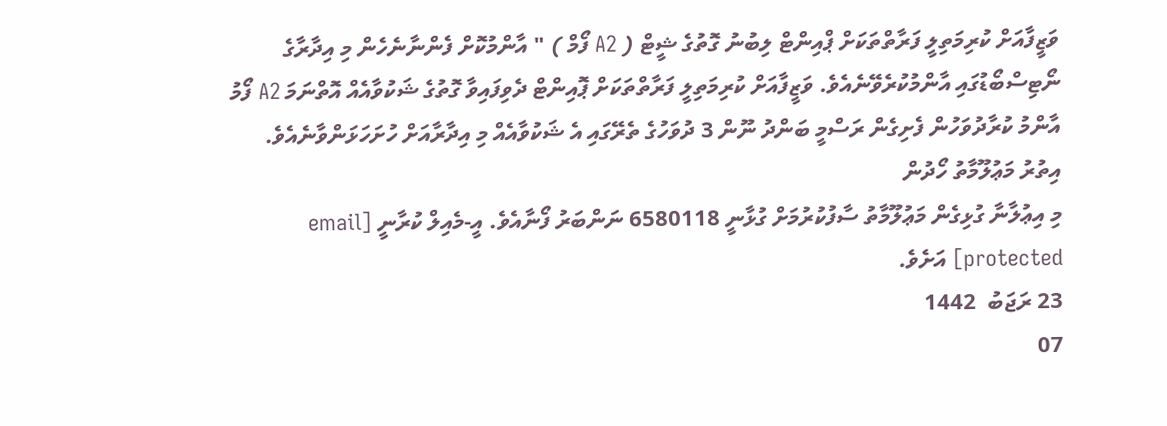ވަޒީފާއަށް ކުރިމަތިލީ ފަރާތްތަކަށް ޕްއިންޓް ލިބުނު ގޮތުގެ ޝީޓް ( A2 ފޯމް ) " އާންމުކޮށް ފެންނާނެހެން މި އިދާރާގެ ނޯޓިސްބޯޑުގައި އާންމުކުރެވޭނެއެވެ. ވަޒީފާއަށް ކުރިމަތިލީ ފަރާތްތަކަށް ޕޮއިންޓް ދެވިފައިވާ ގޮތުގެ ޝަކުވާއެއް އޮތްނަމަ A2 ފޯމު އާންމު ކުރާދުވަހުން ފެށިގެން ރަސްމީ ބަންދު ނޫން 3 ދުވަހުގެ ތެރޭގައި އެ ޝަކުވާއެއް މި އިދާރާއަށް ހުށަހަޅަންވާނެއެވެ.
އިތުރު މަޢުލޫމާތު ހޯދުން
މި އިޢުލާނާ ގުޅިގެން މަޢުލޫމާތު ސާފުކުރުމަށް ގުޅާނީ 6580118 ނަންބަރު ފޯނާއެވެ. އީ-މެއިލް ކުރާނީ [email protected] އަށެވެ.
23 ރަޖަބު  1442
07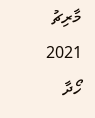މާރިޗު 2021
ހޯދާ